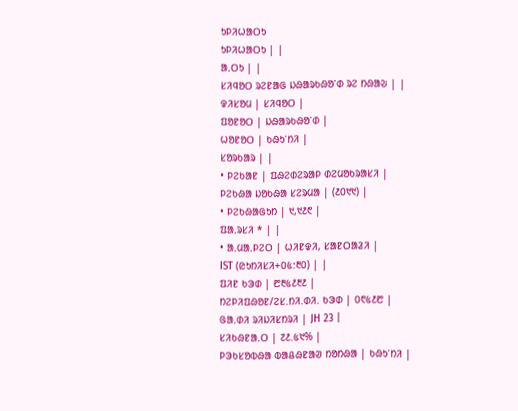ᱩᱞᱤᱦᱟᱛᱩ
ᱩᱞᱤᱦᱟᱛᱩ | |
ᱟᱹᱛᱩ | |
ᱥᱤᱧᱚᱛ ᱨᱮᱱᱟᱜ ᱡᱷᱟᱨᱠᱷᱚᱸᱰ ᱨᱮ ᱴᱷᱟᱶ | |
ᱫᱤᱥᱚᱢ | ᱥᱤᱧᱚᱛ |
ᱯᱚᱱᱚᱛ | ᱡᱷᱟᱨᱠᱷᱚᱸᱰ |
ᱦᱚᱱᱚᱛ | ᱠᱷᱩᱸᱴᱤ |
ᱥᱚᱨᱠᱟᱨ | |
• ᱞᱮᱠᱟᱱ | ᱯᱷᱮᱰᱮᱨᱟᱞ ᱰᱮᱢᱚᱠᱨᱟᱥᱤ |
ᱞᱮᱠᱷᱟ ᱡᱚᱠᱷᱟ ᱥᱮᱨᱢᱟ | (᱒᱐᱑᱑) |
• ᱞᱮᱠᱷᱟᱜᱩᱴ | ᱑,᱑᱒᱖ |
ᱯᱟᱹᱨᱥᱤ * | |
• ᱟᱹᱢᱟᱹᱞᱮᱛ | ᱦᱤᱱᱫᱤ, ᱥᱟᱱᱛᱟᱲᱤ |
IST (ᱭᱩᱴᱤᱥᱤ+᱐᱕:᱓᱐) | |
ᱯᱤᱱ ᱠᱳᱰ | ᱘᱓᱕᱒᱓᱒ |
ᱴᱮᱞᱤᱯᱷᱚᱱ/ᱮᱥ.ᱴᱤ.ᱰᱤ. ᱠᱳᱰ | ᱐᱖᱕᱒᱘ |
ᱜᱟᱹᱰᱤ ᱨᱤᱡᱤᱥᱴᱨᱤ | JH 23 |
ᱥᱤᱠᱷᱱᱟᱹᱛ | ᱗᱒.᱕᱑% |
ᱞᱳᱠᱥᱚᱵᱷᱟ ᱵᱟᱪᱷᱱᱟᱣ ᱴᱚᱴᱷᱟ | ᱠᱷᱩᱸᱴᱤ |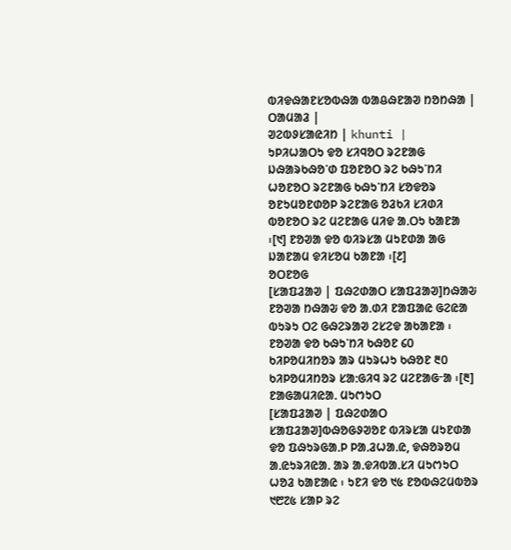ᱵᱤᱫᱷᱟᱱᱥᱚᱵᱷᱟ ᱵᱟᱪᱷᱱᱟᱣ ᱴᱚᱴᱷᱟ | ᱛᱟᱢᱟᱲ |
ᱣᱮᱵᱽᱥᱟᱭᱤᱴ | khunti |
ᱩᱞᱤᱦᱟᱛᱩ ᱫᱚ ᱥᱤᱧᱚᱛ ᱨᱮᱱᱟᱜ ᱡᱷᱟᱨᱠᱷᱚᱸᱰ ᱯᱚᱱᱚᱛ ᱨᱮ ᱠᱷᱩᱸᱴᱤ ᱦᱚᱱᱚᱛ ᱨᱮᱱᱟᱜ ᱠᱷᱩᱸᱴᱤ ᱥᱚᱫᱚᱨ ᱚᱱᱩᱢᱚᱱᱰᱚᱞ ᱨᱮᱱᱟᱜ ᱚᱲᱠᱤ ᱥᱤᱰᱤ ᱵᱚᱱᱚᱛ ᱨᱮ ᱢᱮᱱᱟᱜ ᱢᱤᱫ ᱟᱹᱛᱩ ᱠᱟᱱᱟ ᱾[᱑] ᱱᱚᱣᱟ ᱫᱚ ᱵᱤᱨᱥᱟ ᱢᱩᱱᱰᱟ ᱟᱜ ᱡᱟᱱᱟᱢ ᱫᱤᱥᱚᱢ ᱠᱟᱱᱟ ᱾[᱒]
ᱚᱛᱱᱚᱜ
[ᱥᱟᱯᱲᱟᱣ | ᱯᱷᱮᱰᱟᱛ ᱥᱟᱯᱲᱟᱣ]ᱴᱷᱟᱶ
ᱱᱚᱣᱟ ᱴᱷᱟᱶ ᱫᱚ ᱟᱹᱰᱤ ᱱᱟᱯᱟᱭ ᱜᱮᱭᱟ ᱵᱩᱨᱩ ᱛᱮ ᱜᱷᱮᱨᱟᱣ ᱮᱥᱮᱫ ᱟᱠᱟᱱᱟ ᱾ ᱱᱚᱣᱟ ᱫᱚ ᱠᱷᱩᱸᱴᱤ ᱠᱷᱚᱱ ᱔᱐ ᱠᱤᱞᱚᱢᱤᱴᱚᱨ ᱟᱨ ᱢᱩᱨᱦᱩ ᱠᱷᱚᱱ ᱓᱐ ᱠᱤᱞᱚᱢᱤᱴᱚᱨ ᱥᱟᱺᱜᱤᱧ ᱨᱮ ᱢᱮᱱᱟᱜᱼᱟ ᱾[᱓]
ᱱᱟᱜᱟᱢᱤᱭᱟᱹ ᱢᱩᱬᱩᱛ
[ᱥᱟᱯᱲᱟᱣ | ᱯᱷᱮᱰᱟᱛ ᱥᱟᱯᱲᱟᱣ]ᱵᱷᱚᱜᱽᱣᱚᱱ ᱵᱤᱨᱥᱟ ᱢᱩᱱᱰᱟ ᱫᱚ ᱯᱷᱩᱨᱜᱟᱹᱞ ᱞᱟᱹᱲᱦᱟᱹᱭ, ᱫᱷᱚᱨᱚᱢ ᱟᱹᱭᱩᱨᱤᱭᱟᱹ ᱟᱨ ᱟᱹᱫᱤᱵᱟᱹᱥᱤ ᱢᱩᱬᱩᱛ ᱦᱚᱲ ᱠᱟᱱᱟᱭ ᱾ ᱩᱱᱤ ᱫᱚ ᱑᱕ ᱱᱚᱵᱷᱮᱢᱵᱚᱨ ᱑᱘᱗᱕ ᱥᱟᱞ ᱨᱮ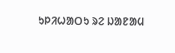ᱩᱞᱤᱦᱟᱛᱩ ᱨᱮ ᱡᱟᱱᱟᱢ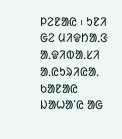ᱞᱮᱱᱟᱭ ᱾ ᱩᱱᱤ ᱜᱮ ᱢᱤᱫᱴᱟᱹᱝ ᱟᱹᱫᱤᱵᱟᱹᱥᱤ ᱟᱹᱭᱩᱨᱤᱭᱟᱹ ᱠᱟᱱᱟᱭ ᱡᱟᱦᱟᱸᱭ ᱟᱜ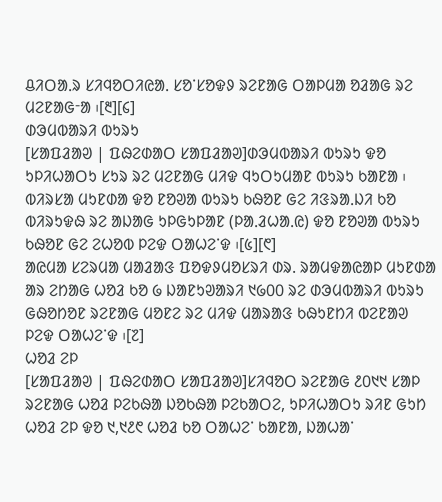ᱪᱤᱛᱟᱹᱨ ᱥᱤᱧᱚᱛᱤᱭᱟᱹ ᱥᱚᱸᱥᱚᱫᱽ ᱨᱮᱱᱟᱜ ᱛᱟᱞᱢᱟ ᱚᱲᱟᱜ ᱨᱮ ᱢᱮᱱᱟᱜᱼᱟ ᱾[᱓][᱔]
ᱰᱳᱢᱵᱟᱨᱤ ᱵᱩᱨᱩ
[ᱥᱟᱯᱲᱟᱣ | ᱯᱷᱮᱰᱟᱛ ᱥᱟᱯᱲᱟᱣ]ᱰᱳᱢᱵᱟᱨᱤ ᱵᱩᱨᱩ ᱫᱚ ᱩᱞᱤᱦᱟᱛᱩ ᱥᱩᱨ ᱨᱮ ᱢᱮᱱᱟᱜ ᱢᱤᱫ ᱧᱩᱛᱩᱢᱟᱱ ᱵᱩᱨᱩ ᱠᱟᱱᱟ ᱾ ᱵᱤᱨᱥᱟ ᱢᱩᱱᱰᱟ ᱫᱚ ᱱᱚᱣᱟ ᱵᱩᱨᱩ ᱠᱷᱚᱱ ᱜᱮ ᱤᱝᱨᱟᱹᱡᱤ ᱠᱚ ᱵᱤᱨᱩᱫᱷ ᱨᱮ ᱟᱡᱟᱜ ᱩᱞᱜᱩᱞᱟᱱ (ᱞᱟᱹᱲᱦᱟᱹᱭ) ᱫᱚ ᱱᱚᱣᱟ ᱵᱩᱨᱩ ᱠᱷᱚᱱ ᱜᱮ ᱮᱦᱚᱵ ᱞᱮᱫ ᱛᱟᱦᱮᱸᱫ ᱾[᱕][᱖]
ᱟᱭᱢᱟ ᱥᱮᱨᱢᱟ ᱢᱟᱲᱟᱝ ᱯᱚᱫᱽᱢᱚᱥᱨᱤ ᱰᱨ. ᱨᱟᱢᱫᱟᱭᱟᱞ ᱢᱩᱱᱰᱟ ᱟᱨ ᱮᱴᱟᱜ ᱦᱚᱲ ᱠᱚ ᱙ ᱡᱟᱱᱩᱣᱟᱨᱤ ᱑᱙᱐᱐ ᱨᱮ ᱰᱳᱢᱵᱟᱨᱤ ᱵᱩᱨᱩ ᱜᱷᱚᱴᱚᱱ ᱨᱮᱱᱟᱜ ᱢᱚᱱᱮ ᱨᱮ ᱢᱤᱫ ᱢᱟᱨᱟᱝ ᱠᱷᱩᱱᱴᱤ ᱵᱮᱱᱟᱣ ᱞᱮᱫ ᱛᱟᱦᱮᱸᱫ ᱾[᱗]
ᱦᱚᱲ ᱮᱞ
[ᱥᱟᱯᱲᱟᱣ | ᱯᱷᱮᱰᱟᱛ ᱥᱟᱯᱲᱟᱣ]ᱥᱤᱧᱚᱛ ᱨᱮᱱᱟᱜ ᱒᱐᱑᱑ ᱥᱟᱞ ᱨᱮᱱᱟᱜ ᱦᱚᱲ ᱞᱮᱠᱷᱟ ᱡᱚᱠᱷᱟ ᱞᱮᱠᱟᱛᱮ, ᱩᱞᱤᱦᱟᱛᱩ ᱨᱤᱱ ᱜᱩᱴ ᱦᱚᱲ ᱮᱞ ᱫᱚ ᱑,᱑᱒᱖ ᱦᱚᱲ ᱠᱚ ᱛᱟᱦᱮᱸ ᱠᱟᱱᱟ, ᱡᱟᱦᱟᱸ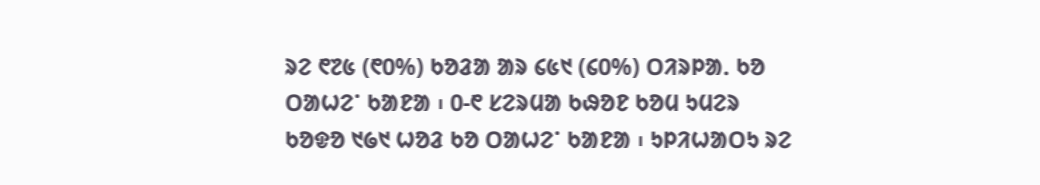ᱨᱮ ᱖᱗᱕ (᱖᱐%) ᱠᱚᱲᱟ ᱟᱨ ᱔᱕᱑ (᱔᱐%) ᱛᱤᱨᱞᱟᱹ ᱠᱚ ᱛᱟᱦᱮᱸ ᱠᱟᱱᱟ ᱾ ᱐-᱖ ᱥᱮᱨᱢᱟ ᱠᱷᱚᱱ ᱠᱚᱢ ᱩᱢᱮᱨ ᱠᱚᱫᱚ ᱑᱙᱑ ᱦᱚᱲ ᱠᱚ ᱛᱟᱦᱮᱸ ᱠᱟᱱᱟ ᱾ ᱩᱞᱤᱦᱟᱛᱩ ᱨᱮ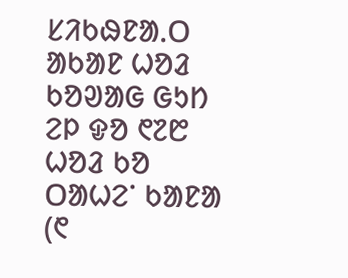ᱥᱤᱠᱷᱱᱟᱹᱛ ᱟᱠᱟᱱ ᱦᱚᱲ ᱠᱚᱣᱟᱜ ᱜᱩᱴ ᱮᱞ ᱫᱚ ᱖᱗᱘ ᱦᱚᱲ ᱠᱚ ᱛᱟᱦᱮᱸ ᱠᱟᱱᱟ (᱖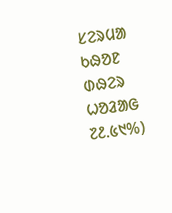ᱥᱮᱨᱢᱟ ᱠᱷᱚᱱ ᱰᱷᱮᱨ ᱦᱚᱲᱟᱜ ᱗᱒.᱕᱑%)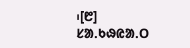᱾[᱘]
ᱥᱟᱹᱠᱷᱭᱟᱹᱛ